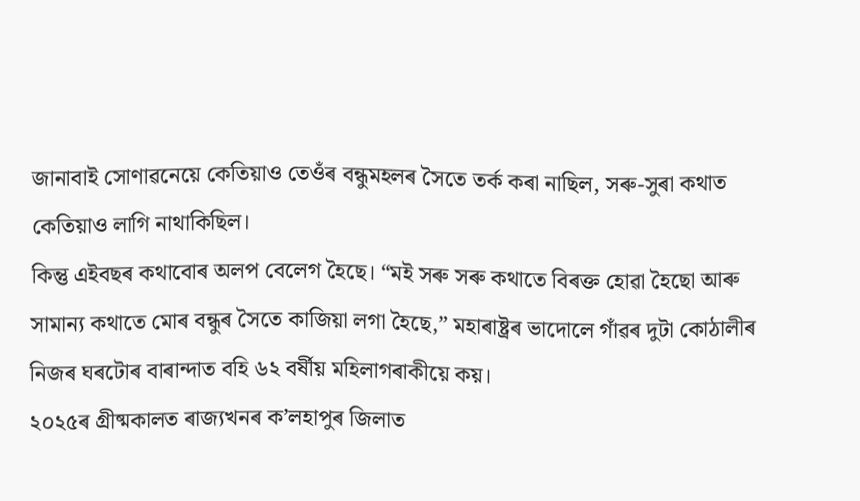জানাবাই সোণাৱনেয়ে কেতিয়াও তেওঁৰ বন্ধুমহলৰ সৈতে তৰ্ক কৰা নাছিল, সৰু-সুৰা কথাত কেতিয়াও লাগি নাথাকিছিল।
কিন্তু এইবছৰ কথাবোৰ অলপ বেলেগ হৈছে। “মই সৰু সৰু কথাতে বিৰক্ত হোৱা হৈছো আৰু সামান্য কথাতে মোৰ বন্ধুৰ সৈতে কাজিয়া লগা হৈছে,” মহাৰাষ্ট্ৰৰ ভাদোলে গাঁৱৰ দুটা কোঠালীৰ নিজৰ ঘৰটোৰ বাৰান্দাত বহি ৬২ বৰ্ষীয় মহিলাগৰাকীয়ে কয়।
২০২৫ৰ গ্ৰীষ্মকালত ৰাজ্যখনৰ ক’লহাপুৰ জিলাত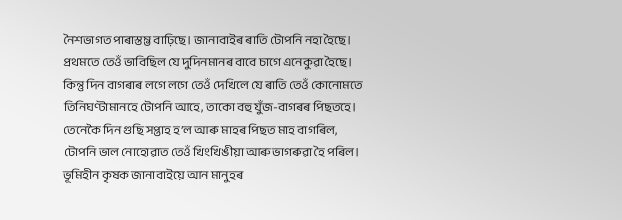নৈশভাগত পাৰাস্তম্ভ বাঢ়িছে। জানাবাইৰ ৰাতি টোপনি নহা হৈছে। প্ৰথমতে তেওঁ ভাবিছিল যে দুদিনমানৰ বাবে চাগে এনেকুৱা হৈছে। কিন্তু দিন বাগৰাৰ লগে লগে তেওঁ দেখিলে যে ৰাতি তেওঁ কোনোমতে তিনিঘণ্টামানহে টোপনি আহে, তাকো বহু যুঁজ-বাগৰৰ পিছতহে। তেনেকৈ দিন গুছি সপ্তাহ হ’ল আৰু মাহৰ পিছত মাহ বাগৰিল, টোপনি ভাল নোহোৱাত তেওঁ খিংখিঙীয়া আৰু ভাগৰুৱা হৈ পৰিল।
ভূমিহীন কৃষক জানাবাইয়ে আন মানুহৰ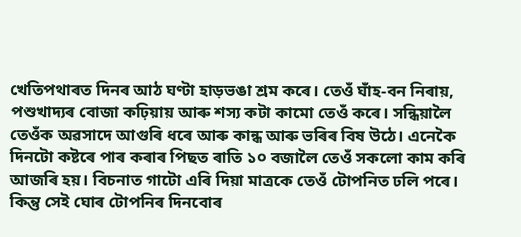খেতিপথাৰত দিনৰ আঠ ঘণ্টা হাড়ভঙা শ্ৰম কৰে। তেওঁ ঘাঁহ-বন নিৰায়, পশুখাদ্যৰ বোজা কঢ়িয়ায় আৰু শস্য কটা কামো তেওঁ কৰে। সন্ধিয়ালৈ তেওঁক অৱসাদে আগুৰি ধৰে আৰু কান্ধ আৰু ভৰিৰ বিষ উঠে। এনেকৈ দিনটো কষ্টৰে পাৰ কৰাৰ পিছত ৰাতি ১০ বজালৈ তেওঁ সকলো কাম কৰি আজৰি হয়। বিচনাত গাটো এৰি দিয়া মাত্ৰকে তেওঁ টোপনিত ঢলি পৰে।
কিন্তু সেই ঘোৰ টোপনিৰ দিনবোৰ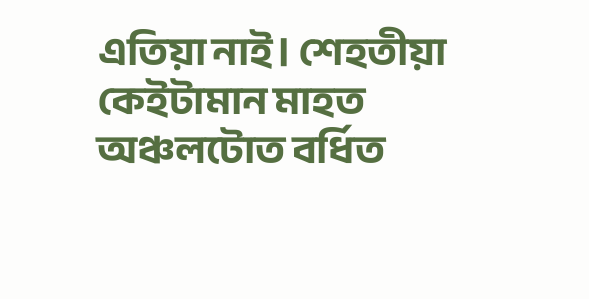এতিয়া নাই। শেহতীয়া কেইটামান মাহত অঞ্চলটোত বৰ্ধিত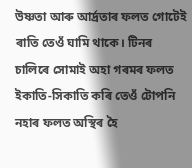উষ্ণতা আৰু আৰ্দ্ৰতাৰ ফলত গোটেই ৰাতি তেওঁ ঘামি থাকে। টিনৰ চালিৰে সোমাই অহা গৰমৰ ফলত ইকাতি-সিকাতি কৰি তেওঁ টোপনি নহাৰ ফলত অস্থিৰ হৈ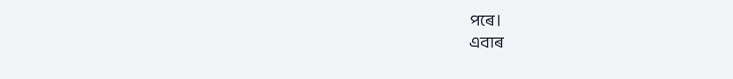পৰে।
এবাৰ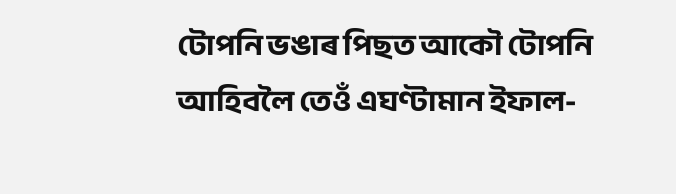টোপনি ভঙাৰ পিছত আকৌ টোপনি আহিবলৈ তেওঁ এঘণ্টামান ইফাল-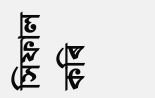সিফাল কৰি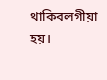থাকিবলগীয়া হয়।